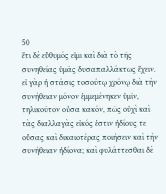50
ἔτι δὲ εὔθυμός εἰμι καὶ διὰ τὸ τῆς συνηθείας ὑμᾶς δυσαπαλλάκτως ἔχειν. εἰ γὰρ ἡ στάσις τοσούτῳ χρόνῳ διὰ τὴν συνήθειαν μόνον ἐμμεμένηκεν ὑμῖν, τηλικοῦτον οὖσα κακόν, πῶς οὐχὶ καὶ τὰς διαλλαγὰς εἰκός ἐστιν ἡδίους τε οὔσας καὶ δικαιοτέρας ποιήσειν καὶ τὴν συνήθειαν ἡδίονα; καὶ φυλάττεσθαι δὲ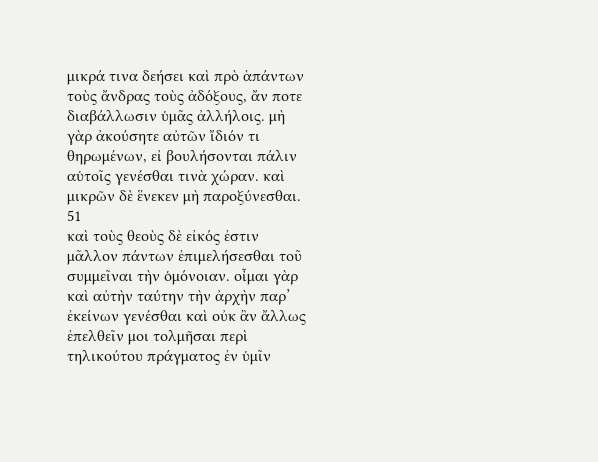μικρά τινα δεήσει καὶ πρὸ ἁπάντων τοὺς ἄνδρας τοὺς ἀδόξους, ἄν ποτε διαβάλλωσιν ὑμᾶς ἀλλήλοις. μὴ γὰρ ἀκούσητε αὐτῶν ἴδιόν τι θηρωμένων, εἰ βουλήσονται πάλιν αὑτοῖς γενέσθαι τινὰ χώραν. καὶ μικρῶν δὲ ἕνεκεν μὴ παροξύνεσθαι.
51
καὶ τοὺς θεοὺς δὲ εἰκός ἐστιν μᾶλλον πάντων ἐπιμελήσεσθαι τοῦ συμμεῖναι τὴν ὁμόνοιαν. οἶμαι γὰρ καὶ αὐτὴν ταύτην τὴν ἀρχὴν παρ’ ἐκείνων γενέσθαι καὶ οὐκ ἂν ἄλλως ἐπελθεῖν μοι τολμῆσαι περὶ τηλικούτου πράγματος ἐν ὑμῖν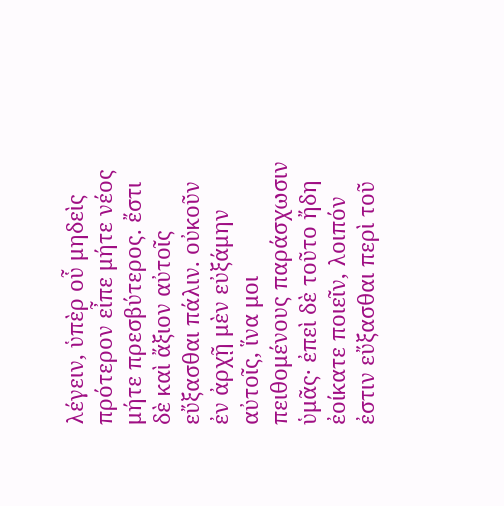λέγειν, ὑπὲρ οὗ μηδεὶς πρότερον εἶπε μήτε νέος μήτε πρεσβύτερος. ἔστι δὲ καὶ ἄξιον αὐτοῖς εὔξασθαι πάλιν. οὐκοῦν ἐν ἀρχῇ μὲν εὐξάμην αὐτοῖς, ἵνα μοι πειθομένους παράσχωσιν ὑμᾶς· ἐπεὶ δὲ τοῦτο ἤδη ἐοίκατε ποιεῖν, λοιπόν ἐστιν εὔξασθαι περὶ τοῦ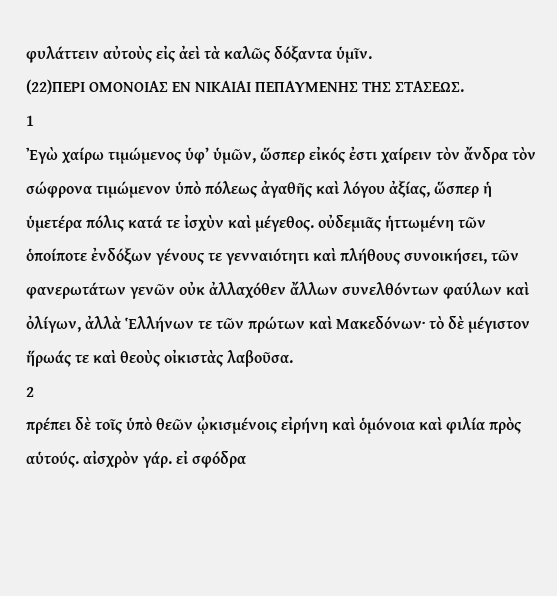φυλάττειν αὐτοὺς εἰς ἀεὶ τὰ καλῶς δόξαντα ὑμῖν.
(22)ΠΕΡΙ ΟΜΟΝΟΙΑΣ ΕΝ ΝΙΚΑΙΑΙ ΠΕΠΑΥΜΕΝΗΣ ΤΗΣ ΣΤΑΣΕΩΣ.
1
Ἐγὼ χαίρω τιμώμενος ὑφ’ ὑμῶν, ὥσπερ εἰκός ἐστι χαίρειν τὸν ἄνδρα τὸν σώφρονα τιμώμενον ὑπὸ πόλεως ἀγαθῆς καὶ λόγου ἀξίας, ὥσπερ ἡ ὑμετέρα πόλις κατά τε ἰσχὺν καὶ μέγεθος. οὐδεμιᾶς ἡττωμένη τῶν ὁποίποτε ἐνδόξων γένους τε γενναιότητι καὶ πλήθους συνοικήσει, τῶν φανερωτάτων γενῶν οὐκ ἀλλαχόθεν ἄλλων συνελθόντων φαύλων καὶ ὀλίγων, ἀλλὰ Ἑλλήνων τε τῶν πρώτων καὶ Μακεδόνων· τὸ δὲ μέγιστον ἥρωάς τε καὶ θεοὺς οἰκιστὰς λαβοῦσα.
2
πρέπει δὲ τοῖς ὑπὸ θεῶν ᾠκισμένοις εἰρήνη καὶ ὁμόνοια καὶ φιλία πρὸς αὑτούς. αἰσχρὸν γάρ. εἰ σφόδρα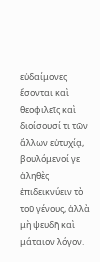εὐδαίμονες ἔσονται καὶ θεοφιλεῖς καὶ διοίσουσί τι τῶν ἄλλων εὐτυχίᾳ, βουλόμενοί γε ἀληθὲς ἐπιδεικνύειν τὸ τοῦ γένους, ἀλλὰ μὴ ψευδῆ καὶ μάταιον λόγον.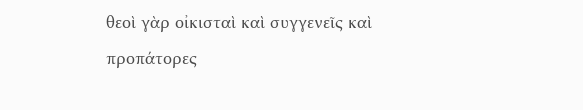θεοὶ γὰρ οἰκισταὶ καὶ συγγενεῖς καὶ προπάτορες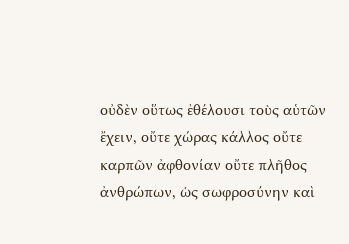οὐδὲν οὕτως ἐθέλουσι τοὺς αὑτῶν ἔχειν, οὔτε χώρας κάλλος οὔτε καρπῶν ἀφθονίαν οὔτε πλῆθος ἀνθρώπων, ὡς σωφροσύνην καὶ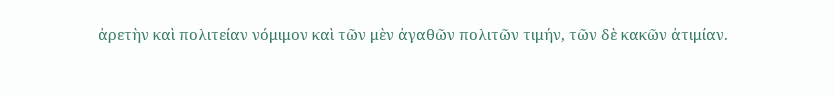ἀρετὴν καὶ πολιτείαν νόμιμον καὶ τῶν μὲν ἀγαθῶν πολιτῶν τιμήν, τῶν δὲ κακῶν ἀτιμίαν.